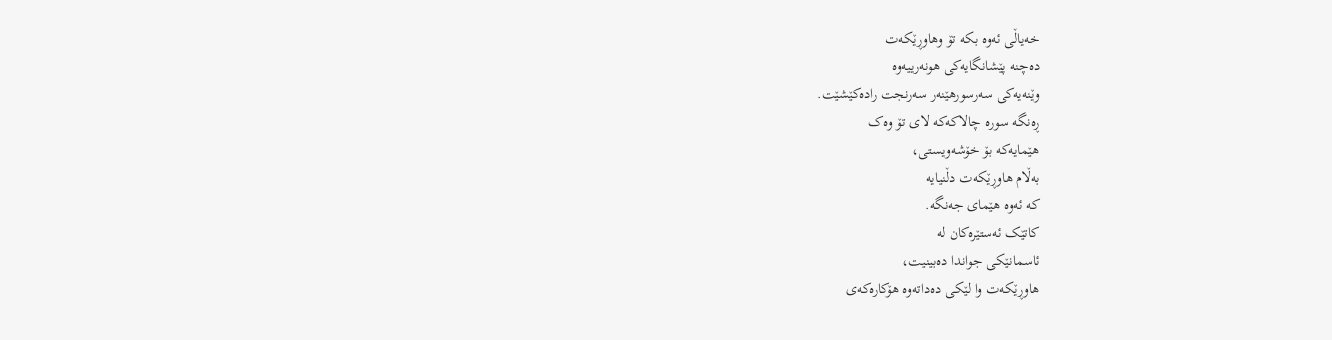خەیاڵی ئەوە بکە تۆ وهاوڕێکەت
دەچنە پێشانگایەکی هونەرییەوە
وێنەیەکی سەرسورهێنەر سەرنجت رادەکێشێت.
ڕەنگە سورە چالاکەکە لای تۆ وەک
هێمایەکە بۆ خۆشەویستی،
بەڵام هاوڕێکەت دڵنیایە
کە ئەوە هێمای جەنگە.
کاتێک ئەستێرەکان لە
ئاسمانێکی جواندا دەبینیت،
هاوڕێکەت وا لێکی دەداتەوە هۆکارەکەی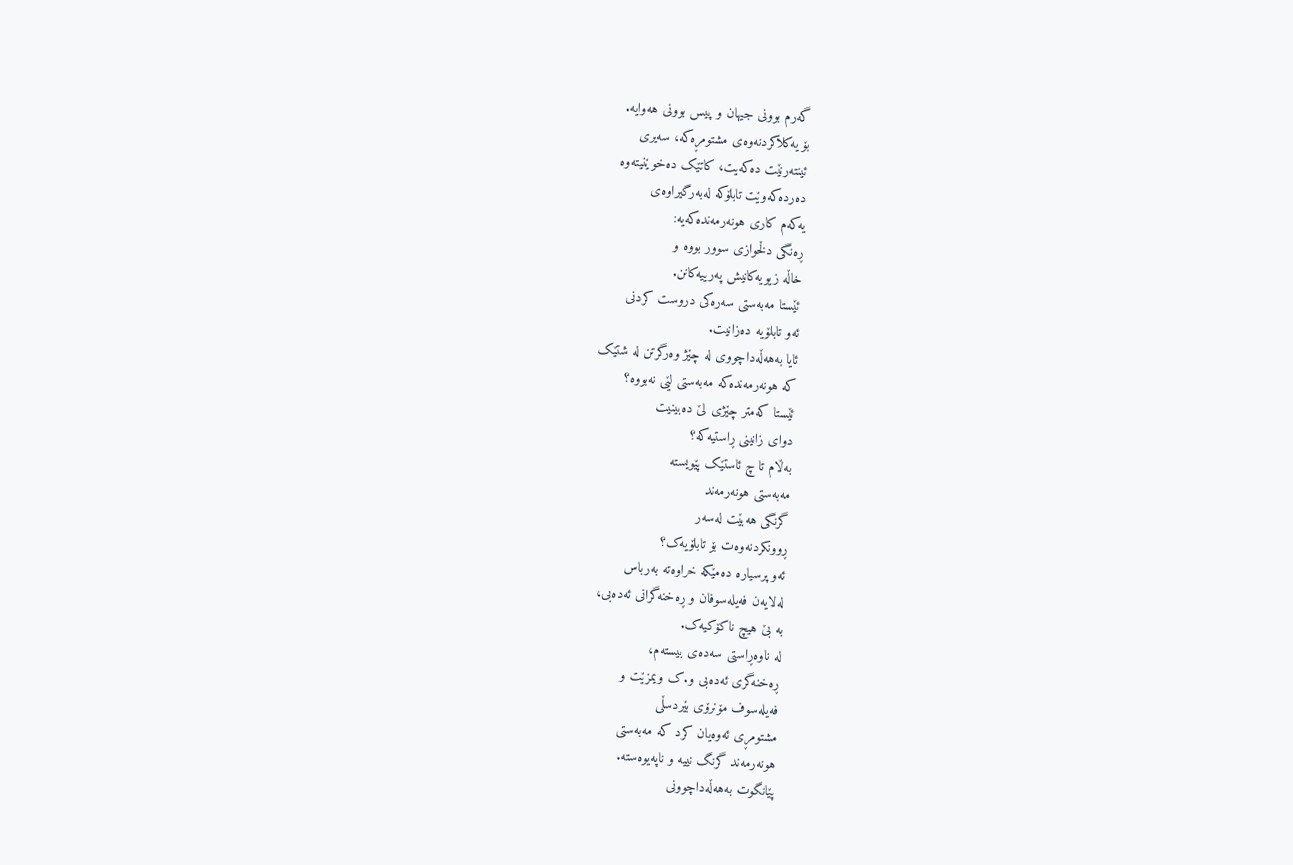گەرم بوونی جیهان و پیس بوونی هەوایە.
بۆ یەکلاکردنەوەی مشتومڕەکە، سەیری
ئینتەرنێت دەکەیت، کاتێک دەخوێنیتەوە
دەردەکەوێت تابلۆکە لەبەرگیراوەی
یەکەم کاری هونەرمەندەکەیە:
ڕەنگی دڵخوازی سوور بووە و
خاڵە زیویەکانیش پەرییەکانن.
ئێستا مەبەستی سەرەکی دروست کردنی
ئەو تابلۆیە دەزانیت.
ئایا بەهەڵەداچووی لە چێژ وەرگرتن لە شتێک
کە هونەرمەندەکە مەبەستی لێی نەبووە؟
ئێستا کەمتر چێژی لێ دەبینیت
دوای زانینی ڕاستیەکە؟
بەڵام تا چ ئاستێک پێویستە
مەبەستی هونەرمەند
گرنگی هەبێت لەسەر
ڕوونکردنەوەت بۆ تابلۆیەک؟
ئەو پرسیارە دەمێکە خراوەتە بەرباس
لەلایەن فەیلەسوفان و ڕەخنەگرانی ئەدەبی،
بە بێ هیچ ناکۆکیەک.
لە ناوەڕاستی سەدەی بیستەم،
ڕەخنەگری ئەدەبی و.ک ویمزێت و
فەیلەسوف مۆنرۆی بێردسڵی
مشتومڕی ئەوەیان کرد کە مەبەستی
هونەرمەند گرنگ نییە و ناپەیوەستە.
پێانگوت بەهەڵەداچوونی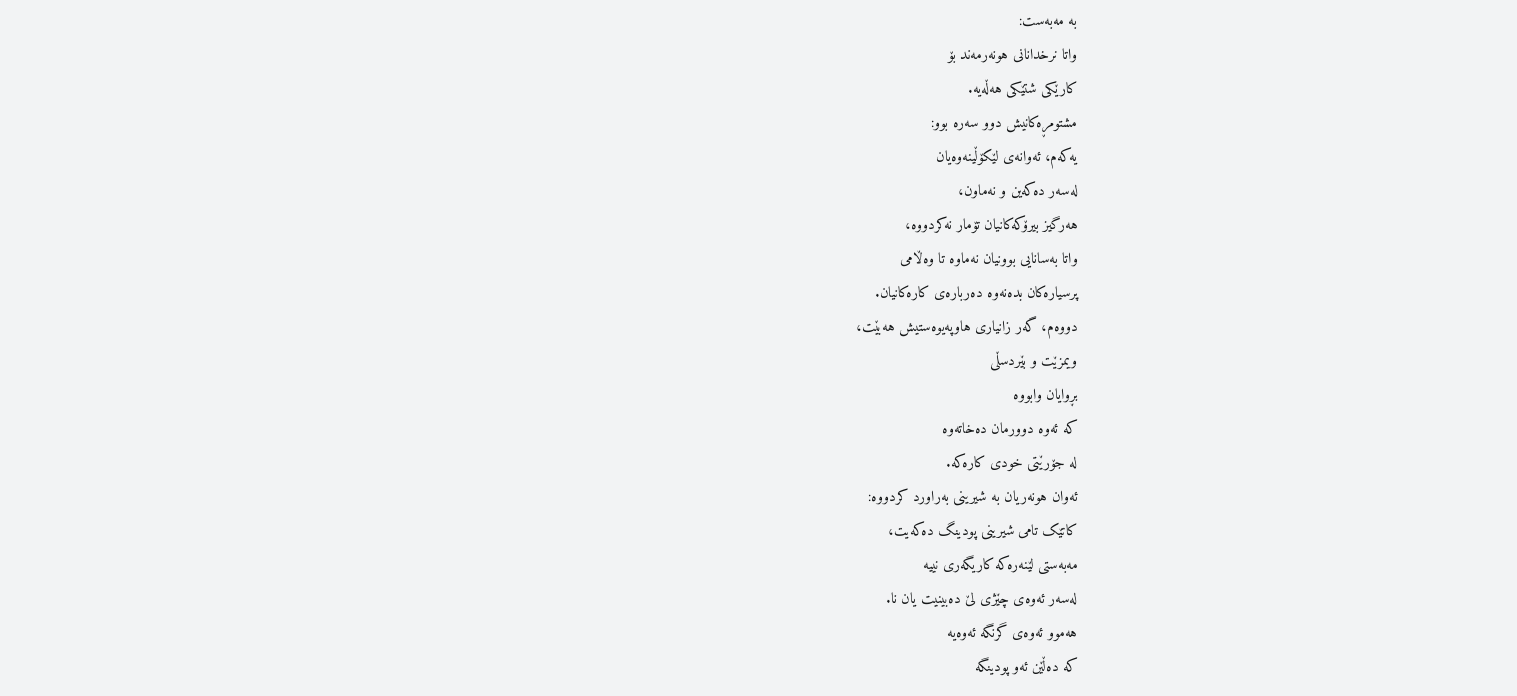بە مەبەست:
واتا نرخدانانی هونەرمەند بۆ
کارێکی شتێکی هەڵەیە.
مشتومڕەکانیش دوو سەرە بوو:
یەکەم، ئەوانەی لێکۆڵینەوەیان
لەسەر دەکەین و نەماون،
هەرگیز بیرۆکەکانیان تۆمار نەکردووە،
واتا بەسانایی بوونیان نەماوە تا وەڵامی
پرسیارەکان بدەنەوە دەربارەی کارەکانیان.
دووەم، گەر زانیاری هاوپەیوەستیش هەبێت،
ویمزێت و بێردسڵی
بڕوایان وابووە
کە ئەوە دوورمان دەخاتەوە
لە جۆرێتی خودی کارەکە.
ئەوان هونەریان بە شیرینی بەراورد کردووە:
کاتێک تامی شیرینی پودینگ دەکەیت،
مەبەستی لێنەرەکە کاریگەری نییە
لەسەر ئەوەی چێژی لێ دەبینیت یان نا.
هەموو ئەوەی گرنگە ئەوەیە
کە دەڵێن ئەو پودینگە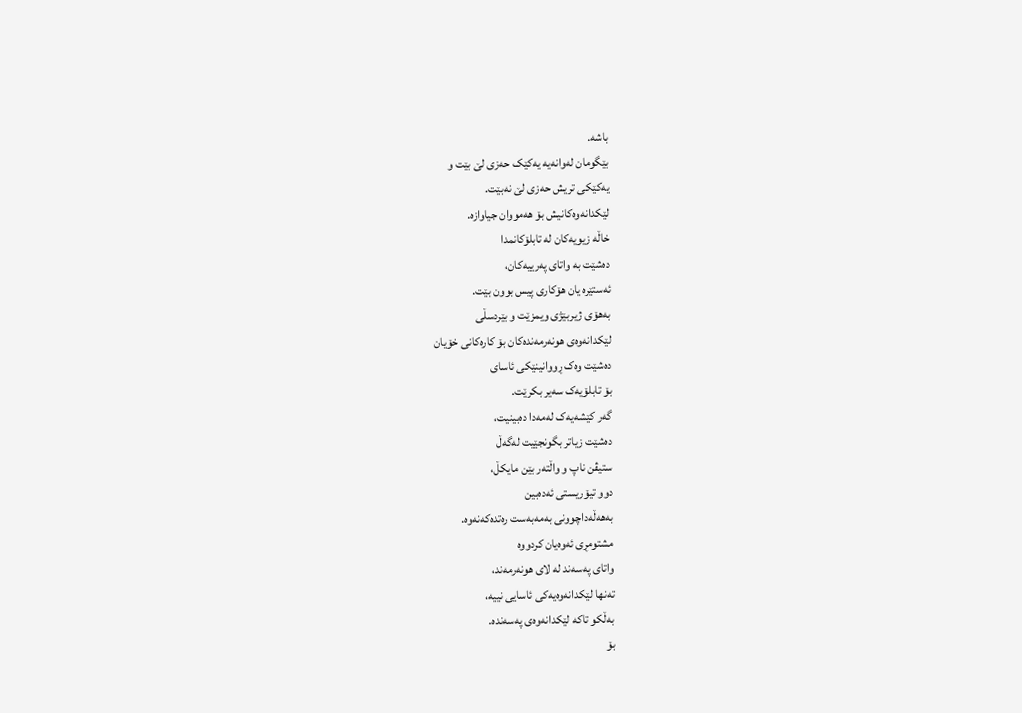باشە.
بێگومان لەوانەیە یەکێک حەزی لێ بێت و
یەکێکی تریش حەزی لێ نەبێت.
لێکدانەوەکانیش بۆ هەمووان جیاوازە.
خاڵە زیویەکان لە تابلۆکانمدا
دەشێت بە واتای پەرییەکان،
ئەستێرە یان هۆکاری پیس بوون بێت.
بەهۆی ژیربێژی ویمزێت و بێردسڵی
لێکدانەوەی هونەرمەندەکان بۆ کارەکانی خۆیان
دەشێت وەک ڕووانینێکی ئاسای
بۆ تابلۆیەک سەیر بکرێت.
گەر کێشەیەک لەمەدا دەبینیت،
دەشێت زیاتر بگونجێیت لەگەڵ
ستیڤن ناپ و واڵتەر بێن مایکڵ،
دوو تیۆریستی ئەدەبین
بەهەڵەداچوونی بەمەبەست رەتدەکەنەوە.
مشتومڕی ئەوەیان کردووە
واتای پەسەند لە لای هونەرمەند،
تەنها لێکدانەوەیەکی ئاسایی نییە،
بەڵکو تاکە لێکدانەوەی پەسەندە.
بۆ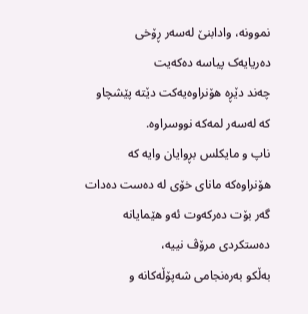نموونە، وادابنێ لەسەر ڕۆخی
دەریایەک پیاسە دەکەیت
چەند دێڕە هۆنراوەیەکت دێتە پێشچاو
کە لەسەر لمەکە نووسراوە.
ناپ و مایکلس بڕوایان وایە کە
هۆنراوەکە مانای خۆی لە دەست دەدات
گەر بۆت دەرکەوت ئەو هێمایانە
دەستکردی مرۆڤ نییە،
بەڵکو بەرەنجامی شەپۆڵەکانە و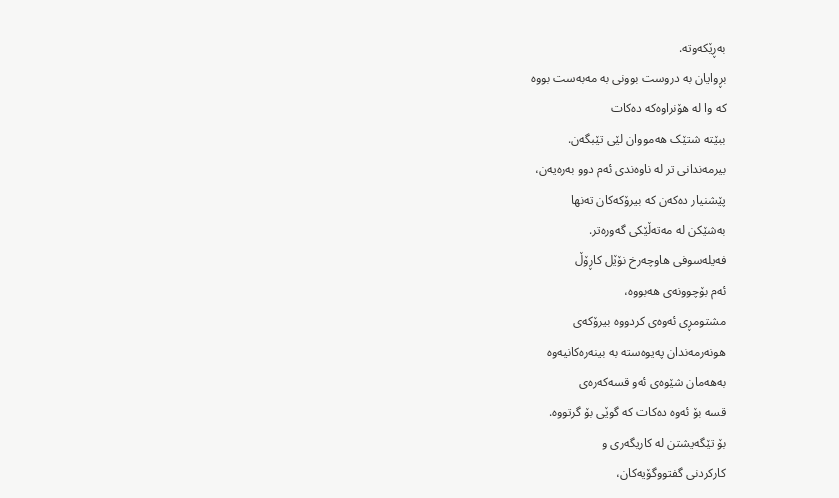بەڕێکەوتە.
بڕوایان بە دروست بوونی بە مەبەست بووە
کە وا لە هۆنراوەکە دەکات
ببێتە شتێک هەمووان لێی تێبگەن.
بیرمەندانی تر لە ناوەندی ئەم دوو بەرەیەن،
پێشنیار دەکەن کە بیرۆکەکان تەنها
بەشێکن لە مەتەڵێکی گەورەتر.
فەیلەسوفی هاوچەرخ نۆێل کاڕۆڵ
ئەم بۆچوونەی هەبووە،
مشتومڕی ئەوەی کردووە بیرۆکەی
هونەرمەندان پەیوەستە بە بینەرەکانیەوە
بەهەمان شێوەی ئەو قسەکەرەی
قسە بۆ ئەوە دەکات کە گوێی بۆ گرتووە.
بۆ تێگەیشتن لە کاریگەری و
کارکردنی گفتووگۆیەکان،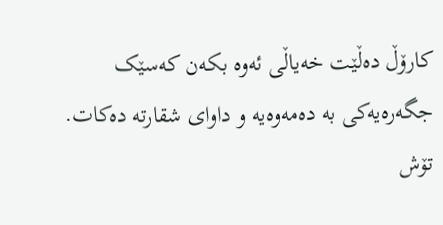کارۆڵ دەڵێت خەیاڵی ئەوە بکەن کەسێک
جگەرەیەکی بە دەمەوەیە و داوای شقارتە دەکات.
تۆش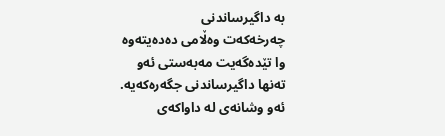بە داگیرساندنی
چەرخەکەت وەڵامی دەدەیتەوە
وا تێدەگەیت مەبەستی ئەو
تەنها داگیرساندنی جگەرەکەیە.
ئەو وشانەی لە داواکەی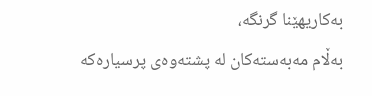بەکاریهێنا گرنگە،
بەڵام مەبەستەکان لە پشتەوەی پرسیارەکە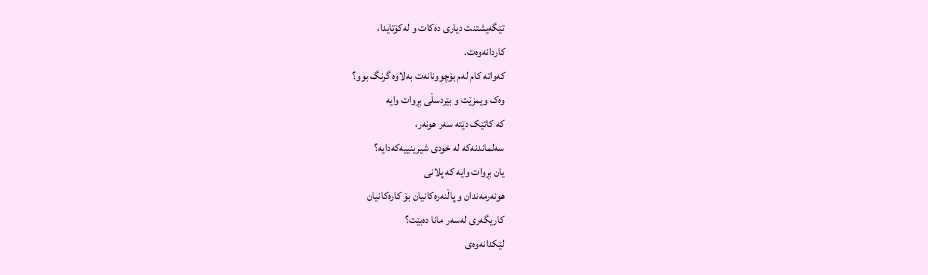تێگەیشتنت دیاری دەکات و لەکۆتایدا،
کاردانەوەت.
کەواتە کام لەم بۆچوونانەت بەلاوە گرنگ بوو؟
وەک ویمزێت و بێردسڵی بڕوات وایە
کە کاتێک دێتە سەر هونەر،
سەلماندنەکە لە خودی شیرینییەکەدایە؟
یان بڕوات وایە کە پلانی
هونەرمەندان و پاڵنەرەکانیان بۆ کارەکانیان
کاریگەری لەسەر مانا دەبێت؟
لێکدانەوەی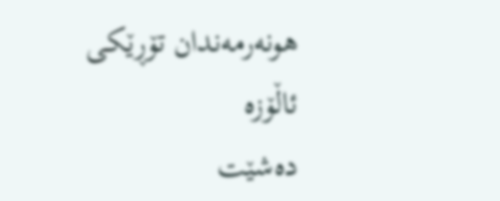هونەرمەندان تۆڕێکی ئاڵۆزە
دەشێت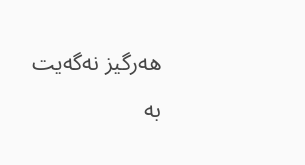هەرگیز نەگەیت
بە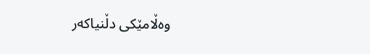وەڵامێکی دڵنیاکەر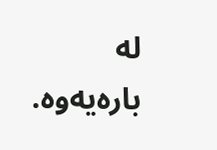لە بارەیەوە.